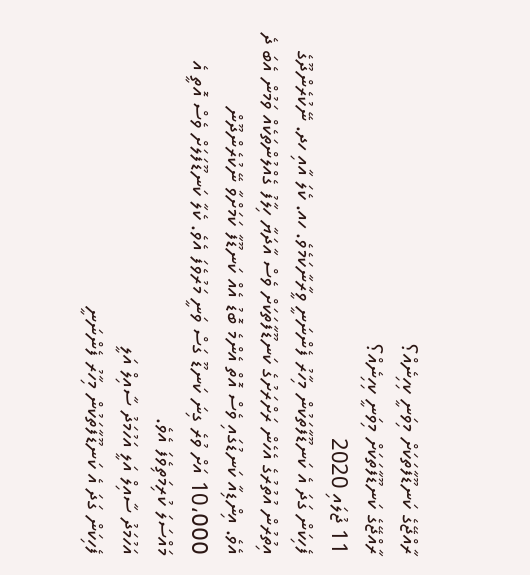ރާއްޖޭގެ ކަނޑޫފާތަކަށް މިވަނީ ކިހިނެއް؟
ރާއްޖޭގެ ކަނޑޫފާތަކަށް މިވަނީ ކިހިނެއް؟
11 ޖުލައި 2020
ފެހިކަން ގަދަ އެ ކަނޑޫފާތަކުން މިހާރު ފެންނަނީ ވީރާނާކަމެވެ. ހއ. ކެލަ އާއި ހދ. ނޭކުރެންދޫގެ އިތުރުން އުތުރުގެ އެހެން ރަށްރަށުގެ ކަނޑޫފާތަކަށް ވެސް އާދަޔާ ހިލާފު ގެއްލުންތަކެއް ވަމުން އެބަ ދެ އެވެ. އިންޑިއާ ކަނޑުގައި ވެސް އޮތް އެންމެ ބޮޑު އެއް ކަނޑޫފާ ކަމަށްވާ ނޭކުރެންދޫން 10،000 އަށް ވުރެ ގިނަ ކަނޑޫ ގަސް ވަނީ މަރުވެފަ އެވެ. ކެލާ ކަނޑޫފަލަށް ވެސް އޮތީ އެ މައްސަލަ ކުރިމަތިވެފަ އެވެ.
އަހުމަދު ސާއިލް އަލީ އަހުމަދު ސާއިލް އަލީ
ފެހިކަން ގަދަ އެ ކަނޑޫފާތަކުން މިހާރު ފެންނަނީ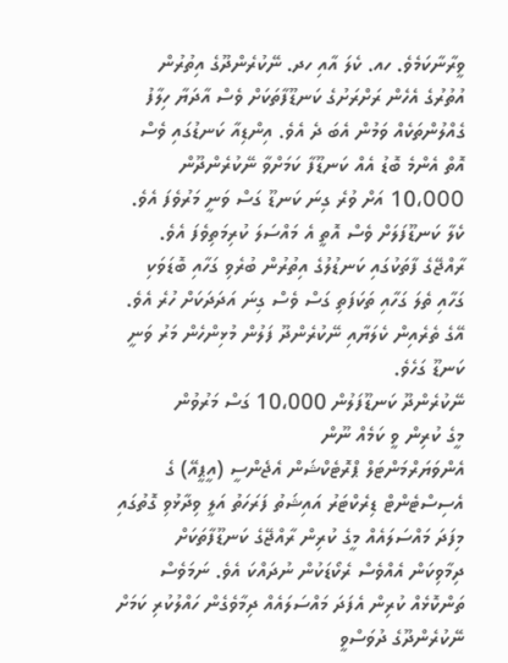ވީރާނާކަމެވެ. ހއ. ކެލަ އާއި ހދ. ނޭކުރެންދޫގެ އިތުރުން އުތުރުގެ އެހެން ރަށްރަށުގެ ކަނޑޫފާތަކަށް ވެސް އާދަޔާ ހިލާފު ގެއްލުންތަކެއް ވަމުން އެބަ ދެ އެވެ. އިންޑިއާ ކަނޑުގައި ވެސް އޮތް އެންމެ ބޮޑު އެއް ކަނޑޫފާ ކަމަށްވާ ނޭކުރެންދޫން 10،000 އަށް ވުރެ ގިނަ ކަނޑޫ ގަސް ވަނީ މަރުވެފަ އެވެ. ކެލާ ކަނޑޫފަލަށް ވެސް އޮތީ އެ މައްސަލަ ކުރިމަތިވެފަ އެވެ.
ރާއްޖޭގެ ފާތަކުގައި ކަނޑުލުގެ އިތުރުން ބުރެވި ގަހާއި ބޮޑަވަކި ގަހާއި ތެލަ ގަހާއި ތަކަފަތި ގަސް ވެސް ގިނަ އަދަދަކަށް ހުރެ އެވެ. އޭގެ ތެރެއިން ކެލަޔާއި ނޭކުރެންދޫ ފަލުން މުޅިންހެން މަރު ވަނީ ކަނޑޫ ގަހެވެ.
ނޭކުރެންދޫ ކަނޑޫފަލުން 10،000 ގަސް މަރުވުން
މީގެ ކުރިން ވީ ކަމެއް ނޫން
އެންވަޔަރްމަންޓަލް ޕްރޮޓެކްޝަން އެޖެންސީ (އީޕީއޭ) ގެ އެސިސްޓެންޓް ޑިރެކްޓަރު އައިޝަތު ފަރަހަތު އަލީ ވިދާޅުވި ގޮތުގައި މިފަދަ މައްސަލައެއް މީގެ ކުރިން ރާއްޖޭގެ ކަނޑޫފާތަކަށް ދިމާވިކަން އެއްވެސް ރެކޯޑަކުން ނުދައްކަ އެވެ. ނަމަވެސް ތަންކޮޅެއް ކުރިން އެފަދަ މައްސަލައެއް ދިމާވެގެން ހައްލުކުރި ކަމަށް ނޭކުރެންދޫގެ ދުވަސްވީ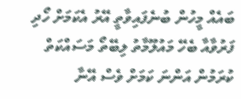ބައެއް މީހުން ބުނެފައިވާތީ އޭރު އެކަމަށް ހޯދި ފަރުވާއާ ބެހޭ މައުލޫމާތު ލިބޭތޯ މަސައްކަތް ކުރަމުން އަންނަ ކަމަށް ވެސް އޭނާ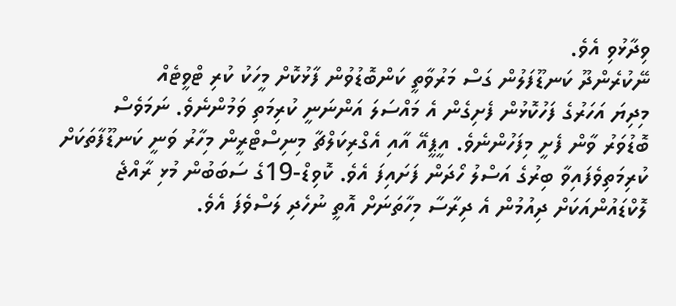ވިދާޅުވި އެވެ.
ނޭކުރެންދޫ ކަނޑޫފަލުން ގަސް މަރުވާތީ ކަންބޮޑުވުން ފާޅުކޮށް މީހަކު ކުރި ޓްވީޓެއް
މިދިޔަ އަހަރުގެ ފަހުކޮޅުން ފެށިގެން އެ މައްސަލަ އަންނަނީ ކުރިމަތި ވަމުންނެވެ. ނަމަވެސް ބޮޑުވަރު ވާން ފެށީ މިފަހުންނެވެ. އީޕީއޭ އާއި އެގްރިކަލްޗާ މިނިސްޓްރީން މިހާރު ވަނީ ކަނޑޫފާތަކަށް ކުރިމަތިވެފައިވާ ބިރުގެ އަސްލު ހޯދަން ފަށައިފަ އެވެ. ކޮވިޑް-19ގެ ސަބަބުން މުޅި ރާއްޖެ ލޮކްޑައުންއަކަށް ދިއުމުން އެ ދިރާސާ މިހާތަނަށް އޮތީ ނުހެދި ލަސްވެފަ އެވެ.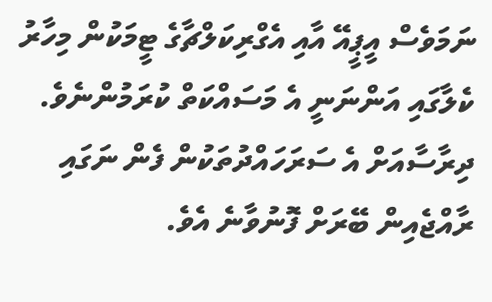ނަމަވެސް އީޕީއޭ އާއި އެގްރިކަލްޗާގެ ޓީމަކުން މިހާރު ކެލާގައި އަންނަނީ އެ މަސައްކަތް ކުރަމުންނެވެ. ދިރާސާއަށް އެ ސަރަހައްދުތަކުން ފެން ނަގައި ރާއްޖެއިން ބޭރަށް ފޮނުވާނެ އެވެ.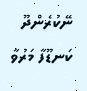ނޭކުރެންދޫ ކަނޑޫފާ މަރުވާ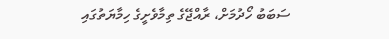ސަބަބު ހޯދުމަށް، ރާއްޖޭގެ ތިމާވެށީގެ ހިމާޔަތުގައި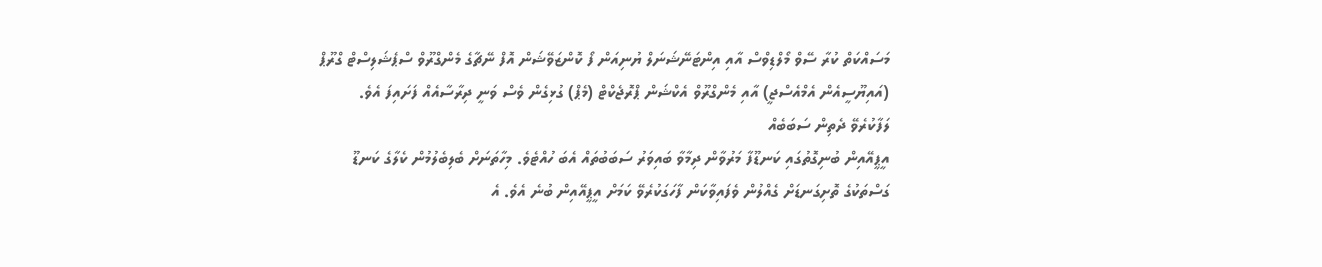މަސައްކަތް ކުރާ ސޭވް މޯލްޑިވްސް އާއި އިންޓަނޭޝަނަލް ޔުނިއަން ފޯ ކޮންޒަވޭޝަން އޮފް ނޭޗާގެ މެންގްރޫވް ސްޕެޝަލިސްޓް ގްރޫޕް (އައިޔޫސީއެން އެމްއެސްޖީ) އާއި މެންގްރޫވް އެކްޝަން ޕްރޮޖެކްޓް (މެޕް) ގުޅިގެން ވެސް ވަނީ ދިރާސާއެއް ފަށައިފަ އެވެ.
ލަފާކުރެވޭ ދެތިން ސަބަބެއް
އީޕީއޭއިން ބުނިގޮތުގައި ކަނޑޫފާ މަރުވާން ދިމާވާ ބައިވަރު ސަބަބުތައް އެބަ ހުއްޓެވެ. މިހާތަނަށް ބެލިބެލުމުން ކެލާގެ ކަނޑޫ ގަސްތަކުގެ ތޮށިގަނޑަށް ގެއްލުން ވެފައިވާކަން ފާހަގަކުރެވޭ ކަމަށް އީޕީއޭއިން ބުނެ އެވެ. އެ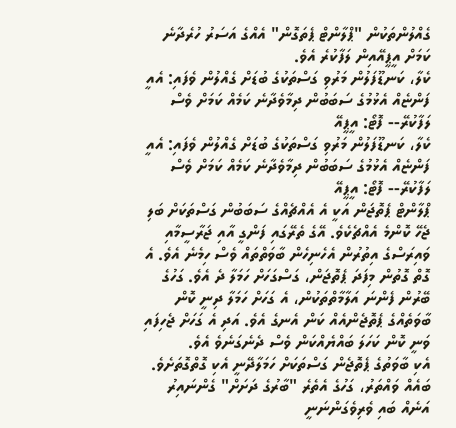ގެއްލުންތަކުން "ޕްލާންޓް ޕެތަގޮން" އެއްގެ އަސަރު ހުރެދާނެ ކަމަށް އީޕީއޭއިން ލަފާކުރެ އެވެ.
ކެލާ، ކަނޑޫފަލުން މަރުވި ގަސްތަކުގެ ބުޑަށް ގެއްލުން ވެފައި: އެއީ ފަންޏެއް އެޅުމުގެ ސަބަބުން ދިމާވެދާނެ ކަމެއް ކަމަށް ވެސް ލަފާކުރޭ-- ފޮޓޯ: އީޕީއޭ
ކެލާ، ކަނޑޫފަލުން މަރުވި ގަސްތަކުގެ ބުޑަށް ގެއްލުން ވެފައި: އެއީ ފަންޏެއް އެޅުމުގެ ސަބަބުން ދިމާވެދާނެ ކަމެއް ކަމަށް ވެސް ލަފާކުރޭ-- ފޮޓޯ: އީޕީއޭ
ޕްލާންޓް ޕެތޮޖަން އަކީ އެ އެއްޗެއްގެ ސަބަބުން ގަސްތަކަށް ބަލި ޖެހޭ ކޮންމެ އެއްޗެކެވެ. އޭގެ ތެރޭގައި ފަންގީ އާއި ޖަރާސީމާއި ވައިރަސްގެ އިތުރުން އެހެނިހެން ބާވަތްތައް ވެސް ހިމެނެ އެވެ. އެ ގޮތް ގޮތުން މިފަދަ ޕެތޮޖަން، ގަސްގަހަށް ހަމަލާ ދެ އެވެ. ގަހުގެ ބޭރުން ފެންނަ އަލާމާތްތަކުން، އެ ގަހަށް ހަމަލާ ދިނީ ކޮން ބާވަތެއްގެ ޕެތޮޖެންއެއް ކަން އެނގެ އެވެ. އަދި އެ ގަހަށް ޖެހިފައި ވަނީ ކޮން ކަހަލަ ބައްޔެއްކަން ވެސް ދެނެގަނެވެ އެވެ.
އެކި ބާވަތުގެ ޕެތޮޖެން ގަސްތަކަށް ހަމަލާދޭނީ އެކި ގޮތްގޮތަށެވެ. ބައެއް ވައްތަރު، ގަހުގެ އެތެރެ "ބާރުގެ ދަށަށް" ގެންނައިރު އަނެއް ބައި ވެރިވެގަންނަނީ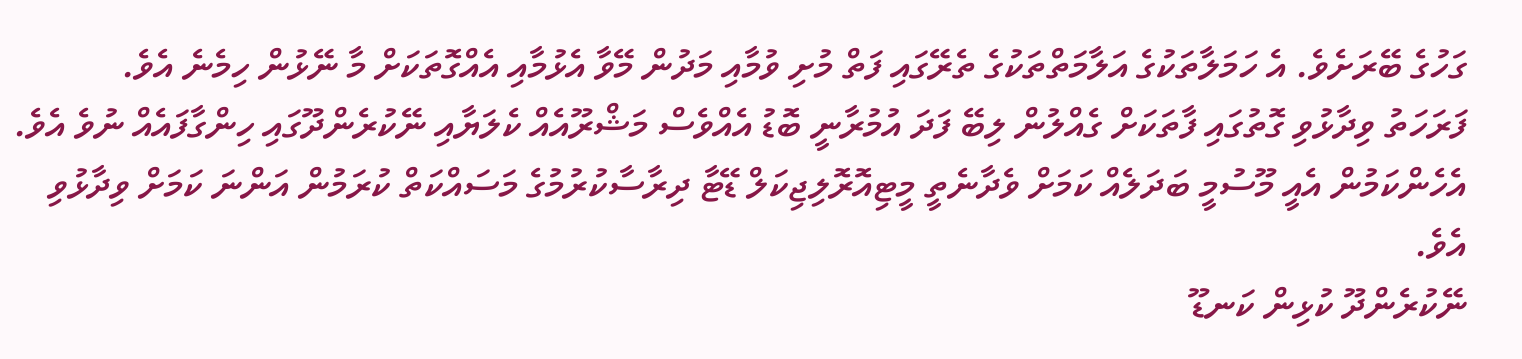ގަހުގެ ބޭރަށެވެ. އެ ހަމަލާތަކުގެ އަލާމަތްތަކުގެ ތެރޭގައި ފަތް މުށި ވުމާއި މަދުން މޭވާ އެޅުމާއި އެއްގޮތަކަށް މާ ނޭޅުން ހިމެނެ އެވެ.
ފަރަހަތު ވިދާޅުވި ގޮތުގައި ފާތަކަށް ގެއްލުން ލިބޭ ފަދަ އުމުރާނީ ބޮޑު އެއްވެސް މަޝްރޫއެއް ކެލަޔާއި ނޭކުރެންދޫގައި ހިންގާފައެއް ނުވެ އެވެ. އެހެންކަމުން އެއީ މޫސުމީ ބަދަލެއް ކަމަށް ވެދާނެތީ މީޓިއޮރޮލިޖިކަލް ޑޭޓާ ދިރާސާކުރުމުގެ މަސައްކަތް ކުރަމުން އަންނަ ކަމަށް ވިދާޅުވި އެވެ.
ނޭކުރެންދޫ ކުޅިން ކަނޑޫ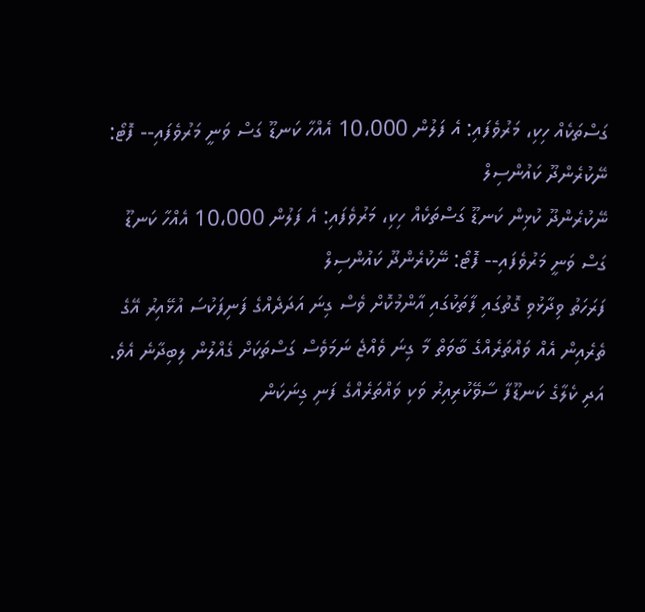ގަސްތަކެއް ހިކި، މަރުވެފައި: އެ ފަލުން 10،000 އެއްހާ ކަނޑޫ ގަސް ވަނީ މަރުވެފައި-- ފޮޓޯ: ނޭކުރެންދޫ ކައުންސިލް
ނޭކުރެންދޫ ކުޅިން ކަނޑޫ ގަސްތަކެއް ހިކި، މަރުވެފައި: އެ ފަލުން 10،000 އެއްހާ ކަނޑޫ ގަސް ވަނީ މަރުވެފައި-- ފޮޓޯ: ނޭކުރެންދޫ ކައުންސިލް
ފަރަހަތު ވިދާޅުވި ގޮތުގައި ފާތަކުގައި އާންމުކޮށް ވެސް ގިނަ އަދަދެއްގެ ފަނިފަކުސަ އުޅޭއިރު އޭގެ ތެރެއިން އެއް ވައްތަރެއްގެ ބާވަތް މާ ގިނަ ވެއްޖެ ނަމަވެސް ގަސްތަކަށް ގެއްލުން ލިބިދާނެ އެވެ. އަދި ކެލާގެ ކަނޑޫފާ ސާވޭކުރިއިރު ވަކި ވައްތަރެއްގެ ފަނި ގިނަކަން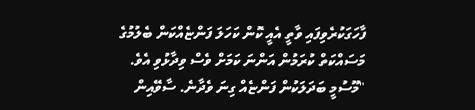ފާހަގަކުރެވިފައި ވާތީ އެއީ ކޮން ކަހަލަ ފަންޏެއްކަން ބެލުމުގެ މަސައްކަތް ކުރަމުން އަންނަ ކަމަށް ވެސް ވިދާޅުވި އެވެ.
"މޫސުމީ ބަދަލަކުން ފަންޏެއް ގިނަ ވެދާނެ. ސާވޭއިން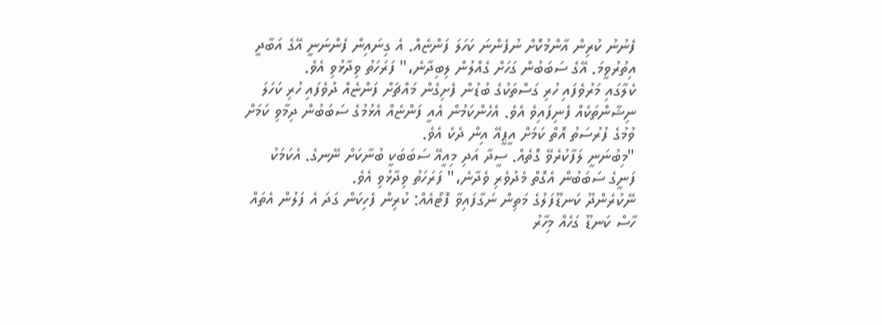ފެނުނު ކުރިން އާންމުކޮށް ނުފެންނަ ކަހަލަ ފަންޏެއް. އެ ގިނައިން ފެންނަނީ އޭގެ އަބާދީ އިތުރުވީމަ. އޭގެ ސަބަބުން ގަހަށް ގެއްލުން ލިބިދާނެ،" ފަރަހަތު ވިދާޅުވި އެވެ.
ކެލާގައި މަރުވެފައި ހުރި ގަސްތަކުގެ ބުޑުން ފެށިގެން މައްޗަށް ފަންޏެއް ދުވެފައި ހުރި ކަހަލަ ނިޝާންތަކެއް ފެނިފައިވެ އެވެ. އެހެންކަމުން އެއީ ފަންޏެއް އެޅުމުގެ ސަބަބުން ދިމާވި ކަމަށް ވުމުގެ ފުރުސަތު އޮތް ކަމަށް އީޕީއޭ އިން ދެކެ އެވެ.
"މިބުނަނީ ލަފާކުރެވޭ ގޮތެއް. ސީދާ އަދި މިއީއޭ ސަބަބަކީ ބުނާކަށް ނޭނގެ. އެކަމަކު ފަނީގެ ސަބަބުން އެގޮތް މެދުވެރި ވެދާނެ،" ފަރަހަތު ވިދާޅުވި އެވެ.
ނޭކުރެންދޫ ކަނޑޫފަލުގެ މަތިން ނަގާފައިވާ ފޮޓޯއެއް: ކުރިން ފެހިކަން ގަދަ އެ ފަލުން އެތައް ހާސް ކަނޑޫ ގަހެއް މިހާރު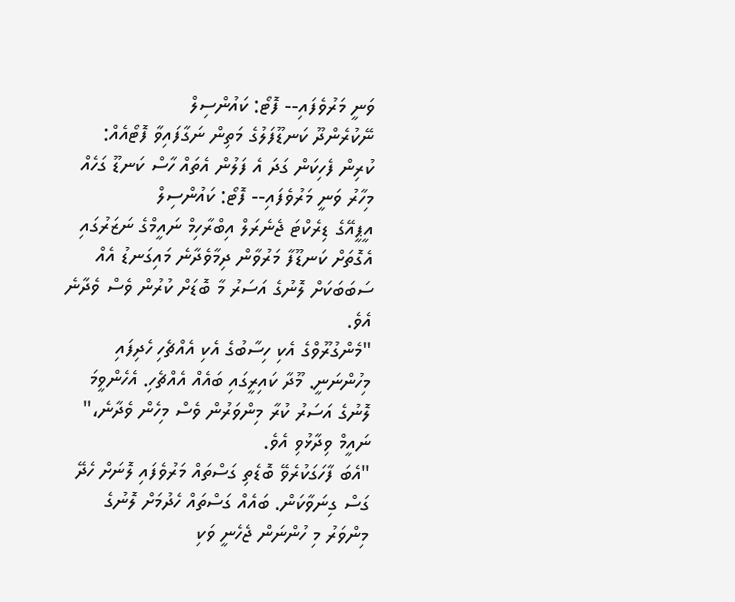ވަނީ މަރުވެފައި-- ފޮޓޯ: ކައުންސިލް
ނޭކުރެންދޫ ކަނޑޫފަލުގެ މަތިން ނަގާފައިވާ ފޮޓޯއެއް: ކުރިން ފެހިކަން ގަދަ އެ ފަލުން އެތައް ހާސް ކަނޑޫ ގަހެއް މިހާރު ވަނީ މަރުވެފައި-- ފޮޓޯ: ކައުންސިލް
އީޕީއޭގެ ޑިރެކްޓަ ޖެނެރަލް އިބްރާހިމް ނައީމްގެ ނަޒަރުގައި އެގޮތަށް ކަނޑޫފާ މަރުވާން ދިމާވެދާނެ މައިގަނޑު އެއް ސަބަބަކަށް ލޮނުގެ އަސަރު މާ ބޮޑަށް ކުރުން ވެސް ވެދާނެ އެވެ.
"މެންގުރޫވްގެ އެކި ހިސާބުގެ އެކި އެއްޗެހި ހެދިފައި މިހުންނަނީ. މޫދާ ކައިރީގައި ބައެއް އެއްޗެހި. އެހެންވީމަ ލޮނުގެ އަސަރު ކުރާ މިންވަރުން ވެސް މިހެން ވެދާނެ،" ނައީމް ވިދާޅުވި އެވެ.
"އެބަ ފާހަގަކުރެވޭ ބޮޑެތި ގަސްތައް މަރުވެފައި ލޮނަށް ހެދޭ ގަސް ގިނަވާކަން. ބައެއް ގަސްތައް ހެދުމަށް ލޮނުގެ މިންވަރު މި ހުންނަން ޖެހެނީ ވަކި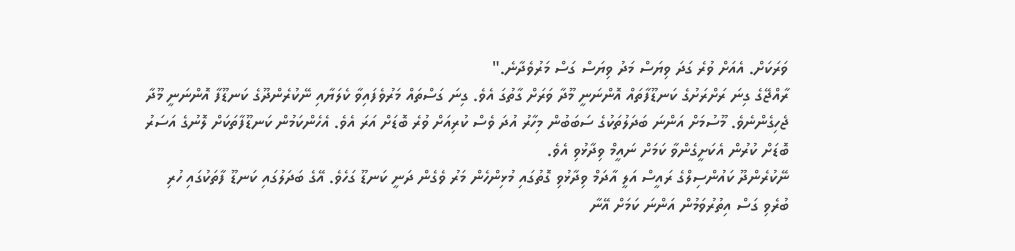ވަރަކަށް. އެއަށް ވުރެ ގަދަ ވިޔަސް މަދު ވިޔަސް ގަސް މަރުވެދާނެ."
ރާއްޖޭގެ ގިނަ ރަށްރަށުގެ ކަނޑޫފާތައް އޮންނަނީ މޫދާ ވަރަށް ގާތުގަ އެވެ. ގިނަ ގަސްތައް މަރުވެފައިވާ ކެލަޔާއި ނޭކުރެންދޫގެ ކަނޑޫފާ އޮންނަނީ މޫދާ ޖެހިގެންނެވެ. މޫސުމަށް އަންނަ ބަދަލުތަކުގެ ސަބަބުން މިހާރު އުދަ ވެސް ކުރިއަށް ވުރެ ބޮޑަށް އަރަ އެވެ. އެހެންކަމުން ކަނޑޫފާތަކަށް ލޮނުގެ އަސަރު ބޮޑަށް ކުރުން އެކަށީގެންވާ ކަމަށް ނައީމް ވިދާޅުވި އެވެ.
ނޭކުރެންދޫ ކައުންސިލްގެ ރައީސް އަލީ އާދަމް ވިދާޅުވި ގޮތުގައި މުޅިންހެން މަރު ވެގެން ދަނީ ކަނޑޫ ގަހެވެ. އޭގެ ބަދަލުގައި ކަނޑޫ ފާތަކުގައި ހުރި ބުރެވި ގަސް އިތުރުވަމުން އަންނަ ކަމަށް އޭނާ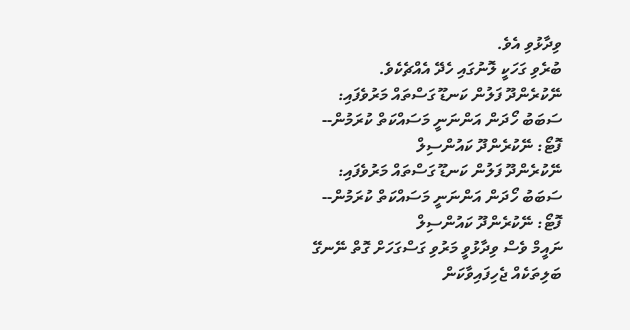ވިދާޅުވި އެވެ.
ބުރެވި ގަހަކީ ލޮނުގައި ހެދޭ އެއްޗެކެވެ.
ނޭކުރެންދޫ ފަލުން ކަނޑޫ ގަސްތައް މަރުވެފައި: ސަބަބު ހޯދަން އަންނަނީ މަސައްކަތް ކުރަމުން-- ފޮޓޯ: ނޭކުރެންދޫ ކައުންސިލް
ނޭކުރެންދޫ ފަލުން ކަނޑޫ ގަސްތައް މަރުވެފައި: ސަބަބު ހޯދަން އަންނަނީ މަސައްކަތް ކުރަމުން-- ފޮޓޯ: ނޭކުރެންދޫ ކައުންސިލް
ނައީމް ވެސް ވިދާޅުވީ މަރުވި ގަސްގަހަށް ގޮތް ނޭނގޭ ބަލިތަކެއް ޖެހިފައިވާކަން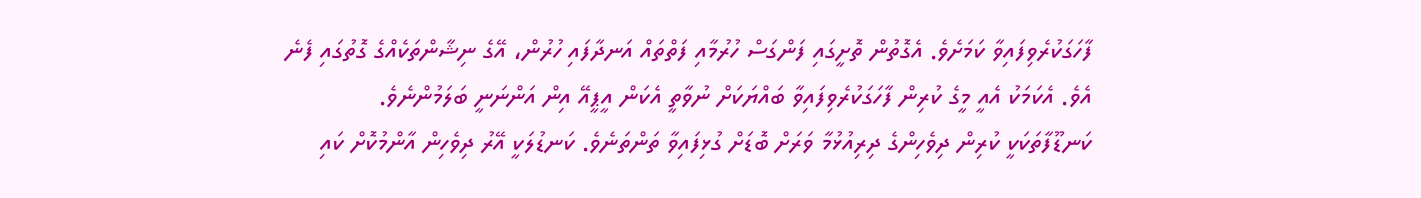ފާހަގަކުރެވިފައިވާ ކަމަށެވެ. އެގޮތުން ތޮށީގައި ފަންގަސް ހުރުމާއި ފަތްތައް އަނދާފައި ހުރުން، އޭގެ ނިޝާންތަކެއްގެ ގޮތުގައި ފެނެ އެވެ. އެކަމަކު އެއީ މީގެ ކުރިން ފާހަގަކުރެވިފައިވާ ބައްޔަކަށް ނުވާތީ އެކަން އީޕީއޭ އިން އަންނަނީ ބަލަމުންނެވެ.
ކަނޑޫފާތަކަކީ ކުރިން ދިވެހިންގެ ދިރިއުޅުމާ ވަރަށް ބޮޑަށް ގުޅިފައިވާ ތަންތަނެވެ. ކަނޑުލަކީ އޭރު ދިވެހިން އާންމުކޮށް ކައި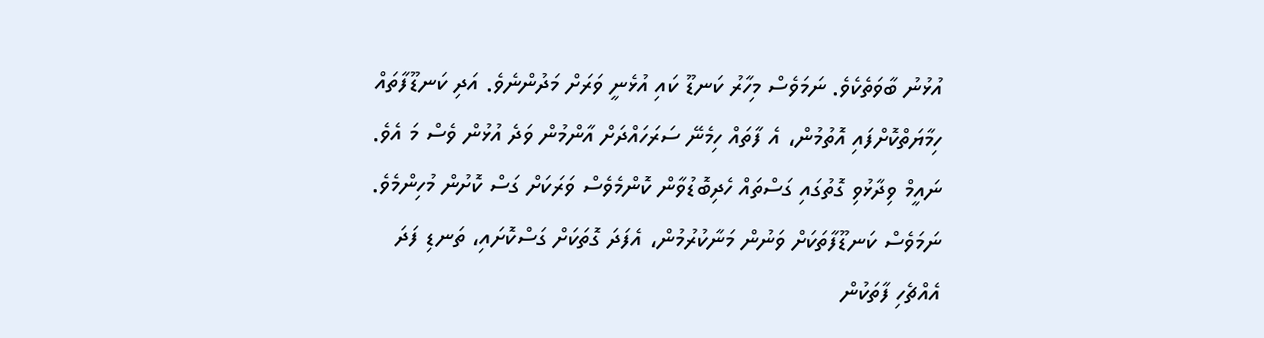އުޅުނު ބާވަތެކެވެ. ނަމަވެސް މިހާރު ކަނޑޫ ކައި އުޅެނީ ވަރަށް މަދުންނެވެ. އަދި ކަނޑޫފާތައް ހިމާޔަތްކޮށްފައި އޮތުމުން، އެ ފާތައް ހިމެނޭ ސަރަހައްދަށް އާންމުން ވަދެ އުޅުން ވެސް މަ އެވެ.
ނައީމް ވިދާޅުވި ގޮތުގައި ގަސްތައް ހެދިބޮޑުވާން ކޮންމެވެސް ވަރަކަށް ގަސް ކޮށުން މުހިންމެވެ. ނަމަވެސް ކަނޑޫފާތަކަށް ވަނުން މަނާކުރުމުން، އެފަދަ ގޮތަކަށް ގަސްކޮށައި، ތަނޑި ފަދަ އެއްޗެހި ފާތަކުން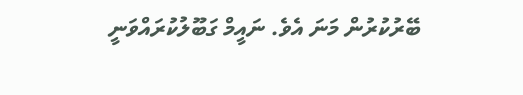ބޭރުކުރުން މަނަ އެވެ. ނައީމް ގަބޫލުކުރައްވަނީ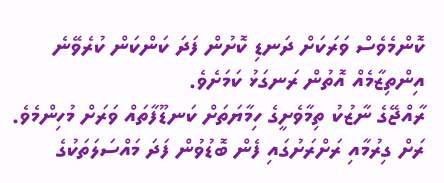ކޮންމެވެސް ވަރަކަށް ދަނޑި ކޮށުން ފަދަ ކަންކަން ކުރެވޭނެ އިންތިޒާމެއް އޮތުން ރަނގަޅު ކަމަށެވެ.
ރާއްޖޭގެ ނާޒުކު ތިމާވެށީގެ ހިމާޔަތަށް ކަނޑޫފާތައް ވަރަށް މުހިންމެވެ. ރަށް ގިރުމާއި ރަށްރަށުގައި ފެން ބޮޑުވުން ފަދަ މައްސަލަތަކުގެ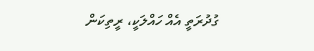ގުދުރަތީ އެއް ހައްލަކީ، ރީތިކަން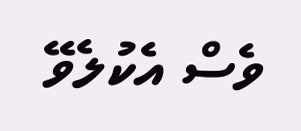ވެސް އެކުލެވޭ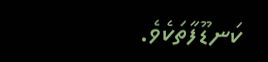ކަނޑޫފާތަކެވެ.